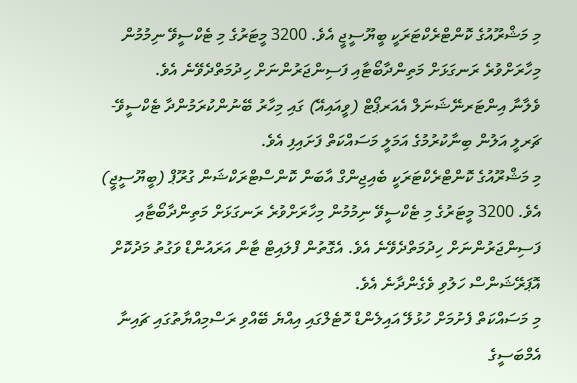މި މަޝްރޫއުގެ ކޮންޓްރެކްޓަރަކީ ބީޔޫސީޖީ އެވެ. 3200 މީޓަރުގެ މި ޓެކްސީވޭ ނިމުމުން މިހާރަށްވުރެ ރަނގަޅަށް މަތިންދާބޯޓާއި ފަސިންޖަރުންނަށް ހިދުމަތްދެވޭނެ އެވެ.
ވެލާނާ އިންޓަރނޭޝަނަލް އެއަރޕޯޓް (ވީއައިއޭ) ގައި މިހާރު ބޭނުންކުރަމުންދާ ޓެކްސީވޭ-ޗަރލީ އަލުން ބިނާކުރުމުގެ އަމަލީ މަސައްކަތް ފަށައިފި އެވެ.
މި މަޝްރޫއުގެ ކޮންޓްރެކްޓަރަކީ ބެއިޖިންގް އާބަން ކޮންސްޓްރަކްޝަން ގުރޫޕް (ބީޔޫސީޖީ) އެވެ. 3200 މީޓަރުގެ މި ޓެކްސީވޭ ނިމުމުން މިހާރަށްވުރެ ރަނގަޅަށް މަތިންދާބޯޓާއި ފަސިންޖަރުންނަށް ހިދުމަތްދެވޭނެ އެވެ. އެގޮތުން ފްލައިޓް ޓާން އަރައުންޑް ވަގުތު މަދުކޮށް އޮޕަރޭޝަންސް ހަލުވި ވެގެންދާނެ އެވެ.
މި މަސައްކަތް ފެށުމަށް ހުޅުލޭ އައިލެންޑް ހޮޓެލްގައި އިއްޔެ ބޭއްވި ރަސްމިއްޔާތުގައި ޗައިނާ އެމްބަސީގެ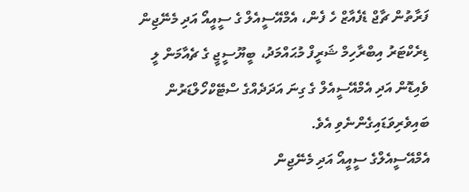ފަރާތުން ޗާޖް ޑެފެއާޒް ހެ ފެން، އެމްއޭސީއެލް ގެ ސީއީއޯ އަދި މެނޭޖިން ޑިރެކްޓަރު އިބްރާހިމް ޝަރީފް މުޙައްމަދު، ބީޔޫސީޖީ ގެ ޗެއާމަން ލީ ވެއިޑޮން އަދި އެމްއޭސީއެލް ގެ ގިނަ އަދަދެއްގެ ސްޓޭކްހޯލްޑަރުން ބައިވެރިވަޑައިގެންނެވި އެވެ.
އެމްއޭސީއެލްގެ ސީއީއޯ އަދި މެނޭޖިން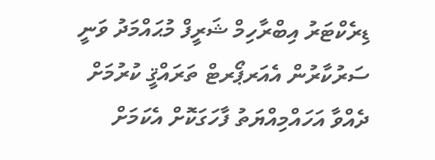ޑިރެކްޓަރު އިބްރާހިމް ޝަރީފް މުޙައްމަދު ވަނީ ސަރުކާރުން އެއަރޕޯރޓް ތަރައްޤީ ކުރުމަށް ދެއްވާ އަހައްމިއްޔަތު ފާހަގަކޮށް އެކަމަށް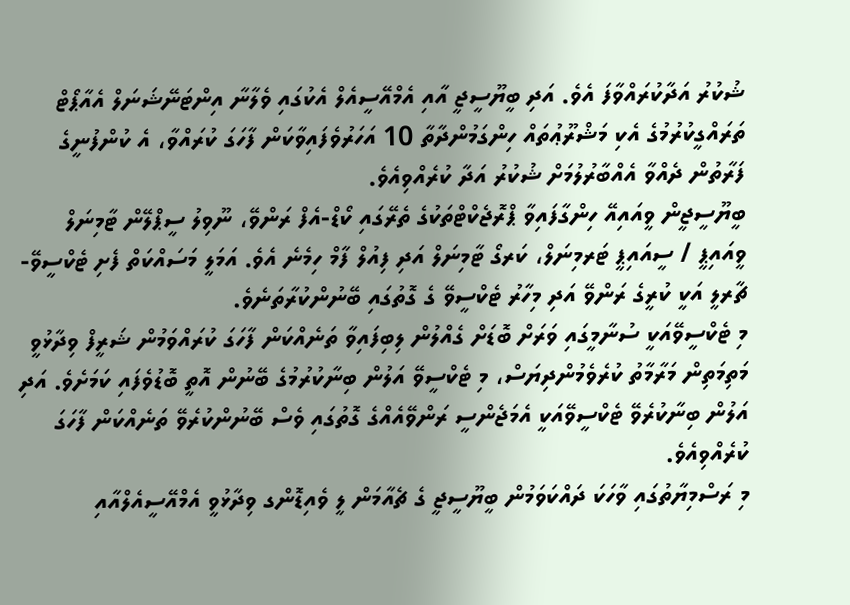ޝުކުރު އަދާކުރައްވާފަ އެވެ. އަދި ބީޔޫސީޖީ އާއި އެމްއޭސީއެލް އެކުގައި ވެލާނާ އިންޓަނޭޝަނަލް އެއާޕޯޓް ތަރައްގީކުރުމުގެ އެކި މަޝްރޫޢުތައް ހިންގަމުންދާތާ 10 އަހަރުވެފައިވާކަން ފާހަގަ ކުރައްވާ، އެ ކުންފުނީގެ ފަރާތުން ދެއްވާ އެއްބާރުލުމަށް ޝުކުރު އަދާ ކުރެއްވިއެވެ.
ބީޔޫސީޖީން ވީއައިއޭ ހިންގާފައިވާ ޕްރޮޖެކްޓްތަކުގެ ތެރޭގައި ކޯޑް-އެފް ރަންވޭ، ނޫވިލު ސީޕްލޭން ޓާމިނަލް ވީއައިޕީ / ސީއައިޕީ ޓަރމިނަލް، ކަރގޯ ޓާމިނަލް އަދި ފިއުލް ފާމް ހިމެނެ އެވެ. އަމަލީ މަސައްކަތް ފެށި ޓެކްސީވޭ-ޗާރލީ އަކީ ކުރީގެ ރަންވޭ އަދި މިހާރު ޓެކްސީވޭ ގެ ގޮތުގައި ބޭނުންކުރާތަނެވެ.
މި ޓެކްސީވޭއަކީ ސުނާމީގައި ވަރަށް ބޮޑަށް ގެއްލުން ލިބިފައިވާ ތަނެއްކަން ފާހަގަ ކުރައްވަމުން ޝަރީފް ވިދާޅުވީ މަތިމަތިން މަރާމާތު ކުރެވެމުންދިޔަސް، މި ޓެކްސީވޭ އަލުން ބިނާކުރުމުގެ ބޭނުން އޮތީ ބޮޑުވެފައި ކަމަށެވެ. އަދި އަލުން ބިނާކުރެވޭ ޓެކްސީވޭއަކީ އެމަޖެންސީ ރަންވޭއެއްގެ ގޮތުގައި ވެސް ބޭނުންކުރެވޭ ތަނެއްކަން ފާހަގަ ކުރެއްވިއެވެ.
މި ރަސްމިޔާތުގައި ވާހަކަ ދައްކަވަމުން ބީޔޫސީޖީ ގެ ޗެއާމަން ލީ ވެއިޑޮންގ ވިދާޅުވީ އެމްއޭސީއެލްއާއި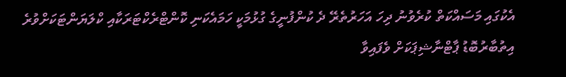އެކުގައި މަސައްކަތް ކުރެވުނު ދިހަ އަހަރުތެރޭ ދެ ކުންފުނީގެ ގުޅުމަކީ ހަމައެކަނި ކޮންޓްރެކްޓަރަކާއި ކްލަޔަންޓަކަށްވުރެ އިތުބާރުބޮޑު ޕާޓްނާޝިޕަކަށް ވެފައިވާ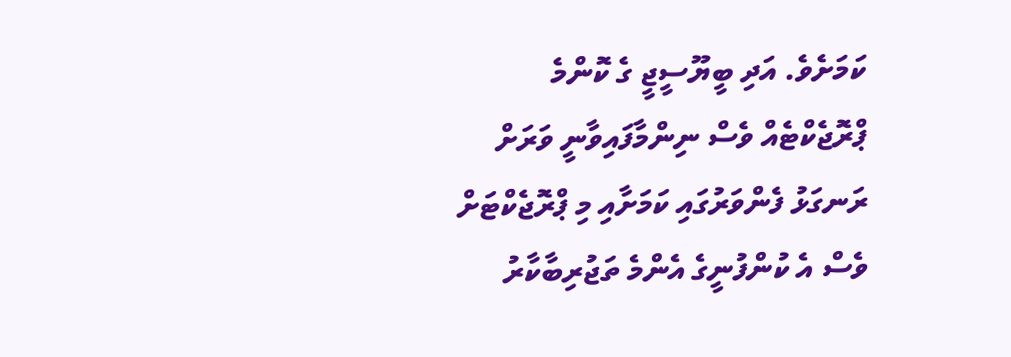ކަމަށެވެ. އަދި ބީޔޫސީޖީ ގެ ކޮންމެ ޕްރޮޖެކްޓެއް ވެސް ނިންމާފައިވާނީ ވަރަށް ރަނގަޅު ފެންވަރުގައި ކަމަށާއި މި ޕްރޮޖެކްޓަށް ވެސް އެ ކުންފުނީގެ އެންމެ ތަޖުރިބާކާރު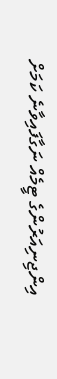އިންޖިނިއަރުންގެ ޓީމެއް ނަގާފައިވާނެ ކަމަށް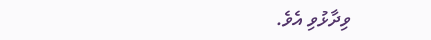ވިދާޅުވި އެވެ.